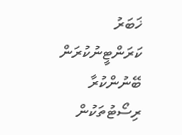ޚަބަރު
ކަރަންޓީނުކުރަން ބޭނުންކުރާ ރިސޯޓުތަކުން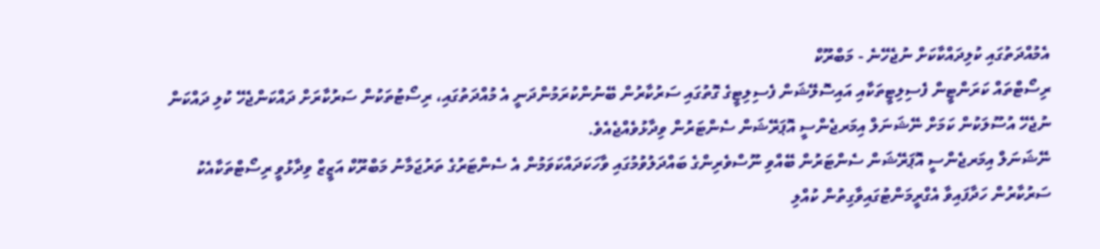އެމުއްދަތުގައި ކުލިދައްކާކަށް ނުޖެހޭނެ - މަބްރޫކް
ރިސޯޓްތައް ކަރަންޓީން ފެސިލިޓީތަކާއި އައިސޮލޭޝަން ފެސިލިޓީގެ ގޮތުގައި ސަރުކާރުން ބޭނުންކުރަމުންދަނީ އެ މުއްދަތުގައި، ރިސޯޓުތަކުން ސަރުކާރަށް ދައްކަންޖެހޭ ކުލި ދައްކަން ނުޖެހޭ އުސޫލަކުން ކަމަށް ނޭޝަނަލް އިމަރޖެންސީ އޮޕަރޭޝަން ސެންޓަރުން ވިދާޅުވެއްޖެއެވެ.
ނޭޝަނަލް އިމަރޖެންސީ އޮޕަރޭޝަން ސެންޓަރުން ބޭއްވި ނޫސްވެރިންގެ ބައްދަލުވުމުގައި ވާހަކަދައްކަވަމުން އެ ސެންޓަރުގެ ތަރުޖަމާނު މަބްރޫކް އަޒީޒް ވިދާޅުވީ ރިސޯޓްތަކާއެކު ސަރުކާރުން ހަދާފައިވާ އެގްރީމަންޓުގައިވާގިތުން ކުއްލި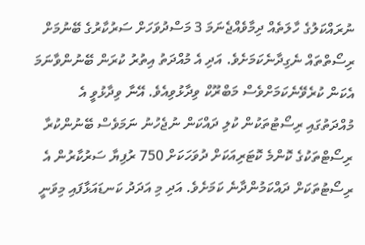ނުރައްކަލުގެ ހާލަތެއް ދިމާވެއްޖެނަމަ 3 މަސްދުވަހަށް ސަރުކާރުގެ ބޭނުމަށް ރިސޯތްތައް ނެގިދާނެކަމަށެވެ. އަދި އެ މުއްދަތު އިތުރު ކުރަން ބޭނުންވާނަމަ އެކަން ކުރެވޭނެކަމަށްވެސް މަބްރޫކް ވިދާޅުވިއެވެ. އޭނާ ވިދާޅުވީ އެ މުއްދަތުގައި ރިސޯޓުތަކުން ކުލި ދައްކަން ނުޖެހުނު ނަމަވެސް ބޭނުންކުރާ ރިސޯޓްތަކުގެ ކޮންމެ ކޮޓަރިއަކަށް ދުވަހަކަށް 750 ރުފިޔާ ސަރުކާރުން އެ ރިސޯޓުތަކަށް ދައްކަމުންދާނެ ކަމަށެވެ. އަދި މި އަދަދު ކަނޑައަޅާފައި މިވަނީ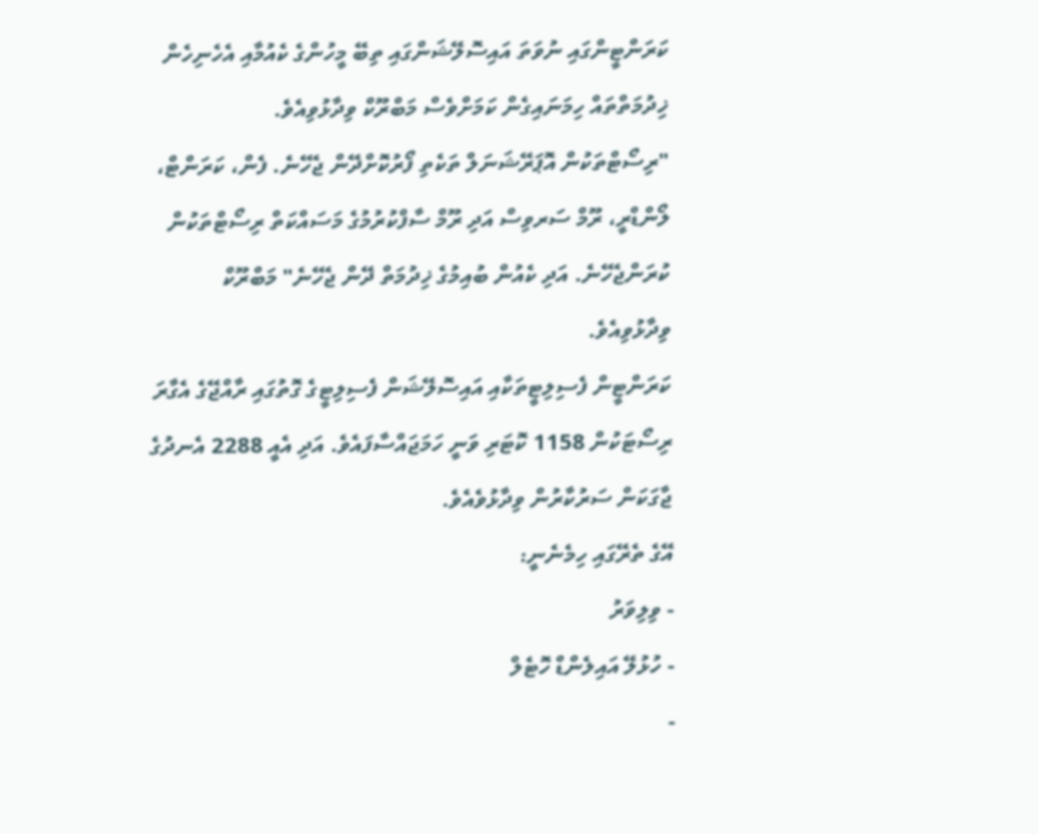ކަރަންޓީންގައި ނުވަތަ އައިސޮލޭޝަންގައި ތިބޭ މީހުންގެ ކެއުމާއި އެހެނިހެން ޚިދުމަތްތައް ހިމަނައިގެން ކަމަށްވެސް މަބްރޫކް ވިދާޅުވިއެވެ.
"ރިސޯޓްތަކުން އޮޕަރޭޝަނަލް ތަކެތި ފޯރުކޮށްދޭން ޖެހޭނެ. ފެން، ކަރަންޓް، ލޯންޑްރީ، ރޫމް ސަރވިސް އަދި ރޫމް ސާފްކުރުމުގެ މަސައްކަތް ރިސޯޓްތަކުން ކުރަންޖެހޭނެ. އަދި ކެއުން ބުއިމުގެ ޚިދުމަތް ދޭން ޖެހޭނެ" މަބްރޫކް ވިދާޅުވިއެވެ.
ކަރަންޓީން ފެސިލިޓީތަކާއި އައިސޮލޭޝަން ފެސިލިޓީގެ ގޮތުގައި ރާއްޖޭގެ އެގާރަ ރިސޯޓަކުން 1158 ކޮޓަރި ވަނީ ހަމަޖައްސާފައެވެ. އަދި އެއީ 2288 އެނދުގެ ޖާގަކަން ސަރުކާރުން ވިދާޅުވެއެވެ.
އޭގެ ތެރޭގައި ހިމެނެނީ:
- ވިލިވަރު
- ހުޅުލޭ އައިލެންޑް ހޮޓެލް
-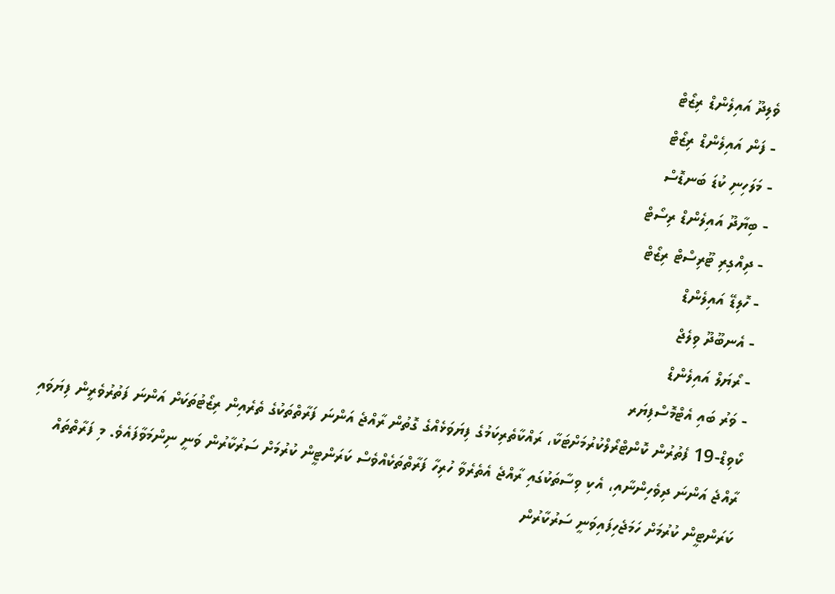ވެލިދޫ އައިލެންޑް ރިޒޯޓް
- ފަން އައިލެންޑް ރިޒޯޓް
- މަލަހިނި ކުޑަ ބަނޑޮސް
- ބިޔާދޫ އައިލެންޑް ރިސޯޓް
- ދިއްގިރި ޓޫރިސްޓް ރިޒޯޓް
- ހޮލިޑޭ އައިލެންޑް
- އެނބޫދޫ ވިލެޖް
- ރޯޔަލް އައިލެންޑް
- ވަރު ބައި އެޓްމޮސްފިޔަރ
ކޯވިޑް-19 ފެތުރުން ކޮންޓްރޯލްކުރުމަށްޓަކާ، ރައްކާތެރިކަމުގެ ފިޔަވަޅެއްގެ ގޮތުން ރާއްޖެ އަންނަ ފަރާތްތަކުގެ ތެރެއިން ރިޒޯޓުތަކަށް އަންނަ ފަތުރުވެރީން ފިޔަވައި ރާއްޖެ އަންނަ ދިވެހިންނާއި، އެކި ވިސާތަކުގައި ރާއްޖެ އެތެރެވާ ހުރިހާ ފަރާތްތަކެއްވެސް ކަރަންޓީން ކުރުމަށް ސަރުކާރުން ވަނީ ނިންމަވާފައެވެ. މި ފަރާތްތައް ކަރަންޓީން ކުރުމަށް ހަމަޖެހިފައިވަނީ ސަރުކާރުން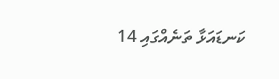ކަނޑައަޅާ ތަނެއްގައި 14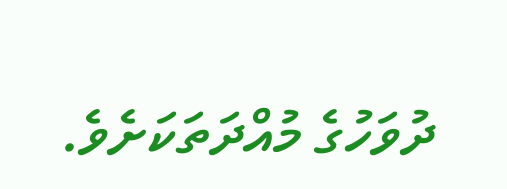ދުވަހުގެ މުއްދަތަކަށެވެ.